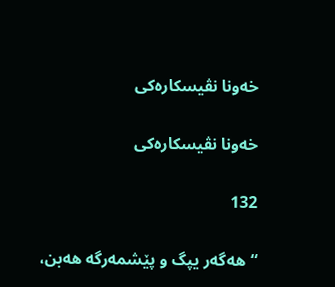خه‌ونا نڤیسكاره‌كی

خه‌ونا نڤیسكاره‌كی

132

“هه‌گه‌ر یپگ و پێشمه‌رگه‌ هه‌بن،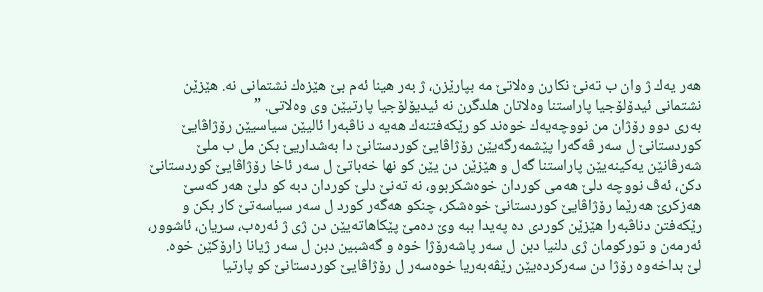هه‌ر یه‌ك ژ وان ب ته‌نێ نكارن وه‌لاتێ مه‌ بپارێزن، ژ به‌ر هینا ئه‌م بێ هێزه‌ك نشتمانی نه‌. هێزێن نشتمانی ئیدۆلۆجیا پاراستنا وه‌لاتان هلدگرن نه‌ ئیدیۆلۆجیا پارتیێن وی وه‌لاتی. ”
به‌ری دوو رۆژان من نووچه‌یه‌ك خوه‌ند كو رێكه‌فتنه‌ك هه‌یه‌ د ناڤبه‌را ئالیێن سیاسیێن رۆژاڤایێ كوردستانێ ل سه‌ر ڤه‌گه‌را پێشمه‌رگه‌یێن رۆژاڤایێ كوردستانێ دا به‌شداریێ بكن مل ب ملێ شه‌رڤانێن یه‌كینه‌یێن پاراستنا گه‌ل و هێزێن دن یێن كو نها خه‌باتێ ل سه‌ر ئاخا رۆژاڤایێ كوردستانێ دكن، ئه‌ڤ نووچه‌ دلێ هه‌می كوردان خوه‌شكربوو، نه‌ ته‌نێ دلێ كوردان دبه‌ كو دلێ هه‌ر كه‌سێ هه‌زكرێ هه‌رێما رۆژاڤایێ كوردستانێ خوه‌شكر، چنكو هه‌گه‌ر كورد ل سه‌ر سیاسه‌تێ كار بكن و رێكه‌فتن دناڤبه‌را هێزێن كوردی ده‌ په‌یدا ببه‌ وێ ده‌مێ پێكاهاته‌یێن دن ژی ژ ئه‌ره‌ب، سریان، ئاشوور، ئه‌رمه‌ن و توركومان ژی دلنیا دبن ل سه‌ر پاشه‌رۆژا خوه‌ و گه‌شبین دبن ل سه‌ر ژیانا زارۆكێن خوه‌.
لێ بداخه‌وه‌ رۆژا دن سه‌ركرده‌یێن رێڤه‌به‌ریا خوه‌سه‌ر ل رۆژاڤایێ كوردستانێ كو پارتیا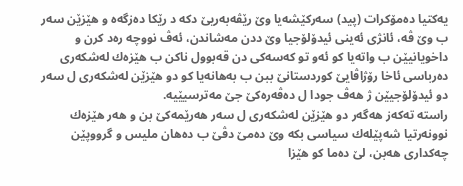یه‌كتیا ده‌مۆكرات (پید) سه‌ركێشه‌یا وێ رێڤه‌به‌ریێ دكه‌ د رێكا ده‌زگه‌ه و هێزێن سه‌ر ب وێ ڤه‌، ئانژی ئه‌ینی ئیدۆلۆجیا وێ ددن مه‌شاندن، ئه‌ڤ نووچه‌ ره‌د كرن و داخویانیێن ب واته‌یا كو ئه‌و تو كه‌سه‌كی دن قه‌بوول ناكن ب هێزه‌ك له‌شكه‌ری ده‌رباسی ئاخا رۆژاڤایێ كوردستانێ ببن ب به‌هانه‌یا كو دو هێزێن له‌شكه‌ری ل سه‌ر دو ئیدۆلۆجیێن ژ هه‌ڤ جودا ل ده‌ڤه‌ره‌كێ جێ مه‌ترسیێیه‌.
راسته‌ ته‌كه‌ز هه‌گه‌ر دو هێزێن له‌شكه‌ری ل سه‌ر هه‌رێمه‌كێ بن و هه‌ر هێزه‌ك نوونه‌رتیا شه‌پێله‌ك سیاسی بكه‌ وێ ده‌مێ دڤێ ب ده‌هان ملیس و گرووپێن چه‌كداری هه‌بن، لێ ده‌ما كو هێزا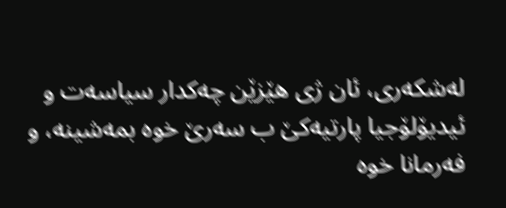له‌شكه‌ری، ئان ژی هێزێن چه‌كدار سیاسه‌ت و ئیدیۆلۆجیا پارتیه‌كێ ب سه‌رێ خوه‌ بمه‌شینه‌، و فه‌رمانا خوه‌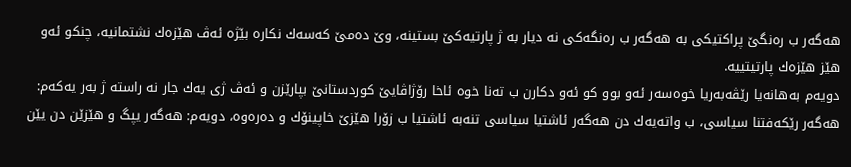هه‌گه‌ر ب ره‌نگێ پراكتیكی به‌ هه‌گه‌ر ب ره‌نگه‌كی نه‌ دیار به‌ ژ پارتیه‌كێ بستینه‌، وێ ده‌مێ كه‌سه‌ك نكاره‌ بێژه‌ ئه‌ڤ هێزه‌ك نشتمانیه‌، چنكو ئه‌و هێز هێزه‌ك پارتیتییه‌.
دویه‌م به‌هانه‌یا رێڤه‌به‌ریا خوه‌سه‌ر ئه‌و بوو كو ئه‌و دكارن ب ته‌نا خوه‌ ئاخا رۆژاڤایێ كوردستانێ بپارێزن و ئه‌ڤ ژی یه‌ك جار نه‌ راسته‌ ژ به‌ر یه‌كه‌م: هه‌گه‌ر رێكه‌فتنا سیاسی، ب واته‌یه‌ك دن هه‌گه‌ر ئاشتیا سیاسی تنه‌به‌ ئاشتیا ب زۆرا هێزێ خاپینۆك و ده‌ره‌وه‌، دویه‌م: هه‌گه‌ر یپگ و هێزێن دن یێن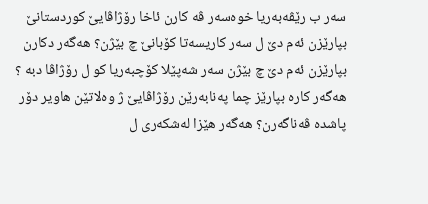سه‌ر ب رێڤه‌به‌ریا خوه‌سه‌ر ڤه‌ كارن ئاخا رۆژاڤایێ كوردستانێ بپارێزن ئه‌م دێ ل سه‌ر كاریسه‌تا كۆبانێ چ بێژن؟ هه‌گه‌ر دكارن بپارێزن ئه‌م دێ چ بێژن سه‌ر شه‌پێلا كۆچبه‌ریا كو ل رۆژاڤا دبه‌ ؟ هه‌گه‌ر كاره‌ بپارێز چما په‌نابه‌رێن رۆژاڤایێ ژ وه‌لاتێن هاویر دۆر پاشده‌ ڤه‌ناگه‌رن؟ هه‌گه‌ر هێزا له‌شكه‌ری ل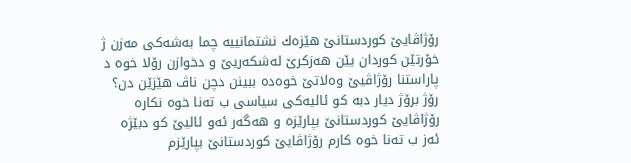رۆژاڤایێ كوردستانێ هێزه‌ك نشتمانییه‌ چما به‌شه‌كی مه‌زن ژ خۆرتێن كوردان یێن هه‌زكرێ له‌شكه‌ریێ و دخوازن رۆلا خوه‌ د پاراستنا رۆژاڤیێ وه‌لاتێ خوه‌ده‌ ببینن دچن ناڤ هێزێن دن؟
رۆژ برۆژ دیار دبه‌ كو ئالیه‌كی سیاسی ب ته‌نا خوه‌ نكاره‌ رۆژاڤایێ كوردستانێ بپارێزه‌ و هه‌گه‌ر ئه‌و ئالیێ كو دبێژه‌ ئه‌ز ب ته‌نا خوه‌ كارم رۆژاڤایێ كوردستانێ بپارێزم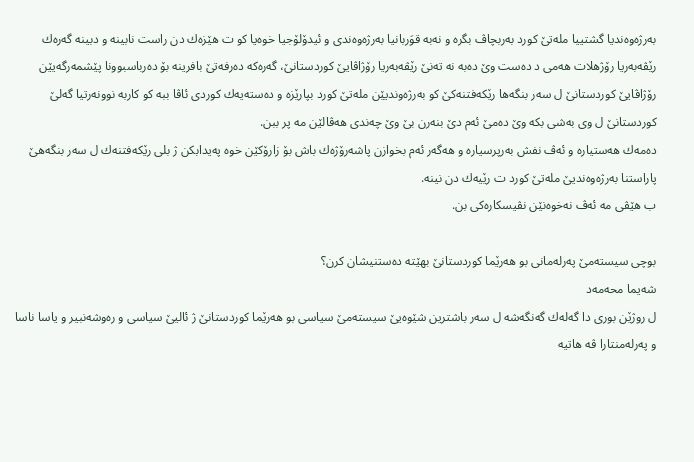به‌رژه‌وه‌ندیا گشتییا مله‌تێ كورد به‌ربچاڤ بگره‌ و نه‌به‌ قوَربانیا به‌رژه‌وه‌ندی و ئیدۆلۆجیا خوه‌یا كو ت هێزه‌ك دن راست نابینه‌ و دبینه‌ گه‌ره‌ك رێڤه‌به‌ریا رۆژهلات هه‌می د ده‌ست وێ ده‌به‌ نه‌ ته‌نێ رێڤه‌به‌ریا رۆژاڤایێ كوردستانێ، گه‌ره‌كه‌ ده‌رفه‌تێ بافرینه‌ بۆ ده‌رباسبوونا پێشمه‌رگه‌یێن رۆژاڤایێ كوردستانێ ل سه‌ر بنگه‌ها رێكه‌فتنه‌كێ كو به‌رژه‌وندیێن مله‌تێ كورد بپارێزه‌ و ده‌سته‌یه‌ك كوردی ئاڤا ببه‌ كو كاربه‌ نوونه‌رتیا گه‌لێ كوردستانێ ل وی به‌شی بكه‌ وێ ده‌مێ ئه‌م دێ بنه‌رن بێ وێ چه‌ندی هه‌ڤالێن مه‌ پر ببن.
ده‌مه‌ك هه‌ستیاره‌ و ئه‌ڤ نفش به‌رپرسیاره‌ و هه‌گه‌ر ئه‌م بخوازن پاشه‌رۆژه‌ك باش بۆ زارۆكێن خوه‌ په‌یدابكن ژ بلی رێكه‌فتنه‌ك ل سه‌ر بنگه‌هێ پاراستنا به‌رژه‌وه‌ندیێ مله‌تێ كورد ت رێیه‌ك دن نینه‌.
ب هێڤی مه‌ ئه‌ڤ نه‌خوه‌نێن نڤیسكاره‌كی بن.

بوچی سیسته‌مێ‌ په‌رله‌مانی بو هه‌رێما كوردستانێ‌ بهێته‌ ده‌ستنیشان كرن؟
شه‌یما محه‌مه‌د
ل روژێن بوری دا گه‌له‌ك گه‌نگه‌شه‌ ل سه‌ر باشترین شێوه‌یێ‌ سیسته‌مێ‌ سیاسی بو هه‌رێما كوردستانێ‌ ژ ئالیێ‌ سیاسی و ره‌وشه‌نبیر و یاسا ناسا و په‌رله‌منتارا ڤه‌ هاتیه‌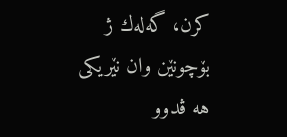كرن، گه‌له‌ك ژ بۆچونێن وان نێریكی هه‌ ڤدوو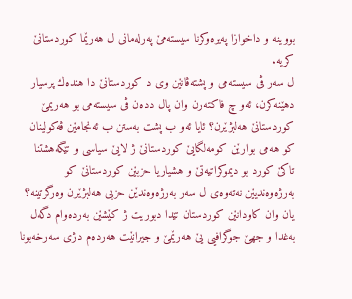بووینه‌ و داخوازا په‌یره‌وكرنا سیسته‌مێ‌ په‌رله‌مانی ل هه‌رێما كوردستانێ‌ كریه‌.
ل سه‌ر ڤی سیسته‌می و پشته‌ڤانێن وی د كوردستانێ‌ دا هنده‌ك پرسیار دهێنه‌كرن، ئه‌و چ فاكته‌رن وان پال دده‌ن ڤی سیسته‌می بو هه‌ریمێ‌ كوردستانێ‌ هه‌لبژێرن؟ ئایا ئه‌و ب پشت به‌ستن ب ئه‌نجامێن ڤه‌كولینان كو هه‌می بوارێن كومه‌لگایێ‌ كوردستانێ‌ ژ لایێ‌ سیاسی و تێگه‌هشتنا تاكێ كورد بو دیموكراتیه‌تێ‌ و هشیاریا حزبێن كوردستانێ‌ كو به‌رژه‌وه‌ندیێن نه‌ته‌وه‌ی ل سه‌ر به‌رژه‌وه‌ندێن حزبی هه‌لبژێرن وه‌رگرتینه‌؟ یان وان كاودانێن كوردستان تێدا دبوریت ژ كێشێن به‌رده‌وام دگه‌ل به‌غدا و جهێ‌ جوگرافیی یێ‌ هه‌رێمێ‌ و جیرانێت هه‌رده‌م دژی سه‌رخه‌بونا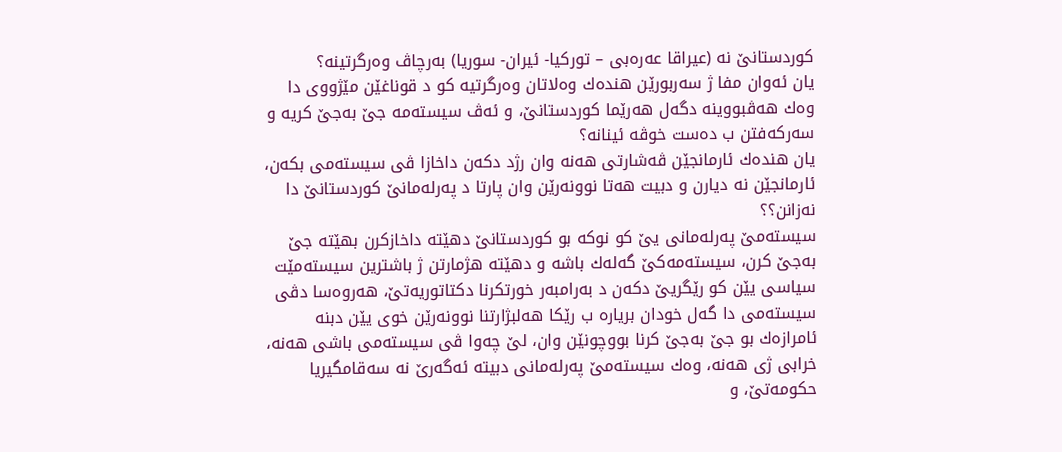كوردستانێ‌ نه‌ (عیراقا عه‌ره‌بی – توركیا- ئیران- سوریا) به‌رچاڤ وه‌رگرتینه‌؟
یان ئه‌وان مفا ژ سه‌ربورێن هنده‌ك وه‌لاتان وه‌رگرتیه‌ كو د قوناغێن مێژووی دا وه‌ك هه‌ڤبووینه‌ دگه‌ل هه‌رێما كوردستانێ‌، و ئه‌ڤ سیسته‌مه‌ جێ‌ به‌جێ‌ كریه‌ و سه‌ركه‌فتن ب ده‌ست خوڤه‌ ئینانه‌؟
یان هنده‌ك ئارمانجێن ڤه‌شارتی هه‌نه‌ وان رژد دكه‌ن داخازا ڤی سیسته‌می بكه‌ن، ئارمانجێن نه‌ دیارن و دبیت هه‌تا نوونه‌رێن وان پارتا د په‌رله‌مانێ‌ كوردستانێ‌ دا نه‌زانن؟؟
سیسته‌مێ‌ په‌رله‌مانی یێ‌ كو نوكه‌ بو كوردستانێ‌ دهێته‌ داخازكرن بهێته‌ جێ‌ به‌جێ‌ كرن، سیسته‌مه‌كێ‌ گه‌له‌ك باشه‌ و دهێته‌ هژمارتن ژ باشترین سیسته‌مێت سیاسی یێن كو رێگریێ‌ دكه‌ن د به‌رامبه‌ر خورتكرنا دكتاتوریه‌تێ‌، هه‌روه‌سا دڤی سیسته‌می دا گه‌ل خودان بریاره‌ ب رێكا هه‌لبژارتنا نوونه‌رێن خوی یێن دبنه‌ ئامرازه‌ك بو جێ‌ به‌جێ‌ كرنا بووچونێن وان، لێ‌ چه‌وا ڤی سیسته‌می باشی هه‌نه‌، خرابی ژی هه‌نه‌، وه‌ك سیسته‌مێ‌ په‌رله‌مانی دبیته‌ ئه‌گه‌رێ‌ نه‌ سه‌قامگیریا حكومه‌تێ‌، و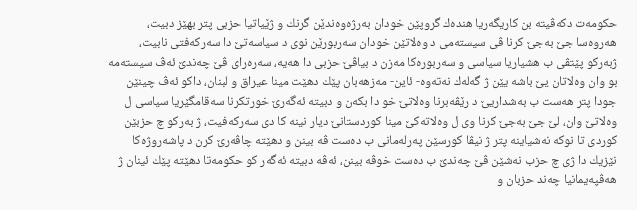حكومه‌ت دكه‌ڤیته‌ بن كاریگه‌ریا هنده‌ك گروپێن خودان به‌رژه‌وه‌ندێن گرنك و ژێیاتیا حزبی پتر بهێز دبیت، هه‌روه‌سا جێ‌ به‌جێ‌ كرنا ڤی سیسته‌می د وه‌لاتێن خودان سه‌ربورێن نوی د سیاسه‌تێ‌ دا سه‌ركه‌فتی نابیت، ژبه‌ركو پێتڤی ب هشیاریا سیاسی و سه‌ربوره‌كا مه‌زن د بیاڤێ‌ حزبی دا هه‌یه‌، سه‌ره‌رای ڤێ‌ چه‌ندێ‌ ئه‌ڤ سیسته‌مه‌ بو وان وه‌لاتان یێ‌ باشه‌ یێن ژ گه‌له‌ك نه‌ته‌وه‌- ئاین- مه‌زهه‌بان پێك دهێت مینا عیراق و لبنان، داكو ئه‌ڤ چینێن جودا پتر هه‌ست ب به‌شداریێ‌ د رێڤه‌برنا وه‌لاتێ‌ خو دا بكه‌ن و دبیته‌ ئه‌گه‌رێ‌ خورتكرنا سه‌قامگێریا سیاسی ل وه‌لاتێ‌ وان، لێ‌ جێ‌ به‌جێ‌ كرنا وی ل وه‌لاته‌كێ‌ مینا كوردستانێ‌ دیار نینه‌ كا دی سه‌ركه‌فیت، ژ به‌ركو چ حزبێن كوردی تا نوكه‌ نه‌شیاینه‌ پتر ژ نیڤا كورسێن په‌رله‌مانی ب ده‌ست ڤه‌ بینن و دهێته‌ چاڤه‌رێ‌ كرن د پاشه‌روژه‌كا نێزیك دا ژی چ حزب نه‌شێن ڤێ‌ چه‌ندێ‌ ب ده‌ست خوڤه‌ بینن، ئه‌ڤه‌ دبیته‌ ئه‌گه‌ر كو حكومه‌تا دهێته‌ پێك ئینان ژ هه‌ڤپه‌یمانیا چه‌ند حزبان و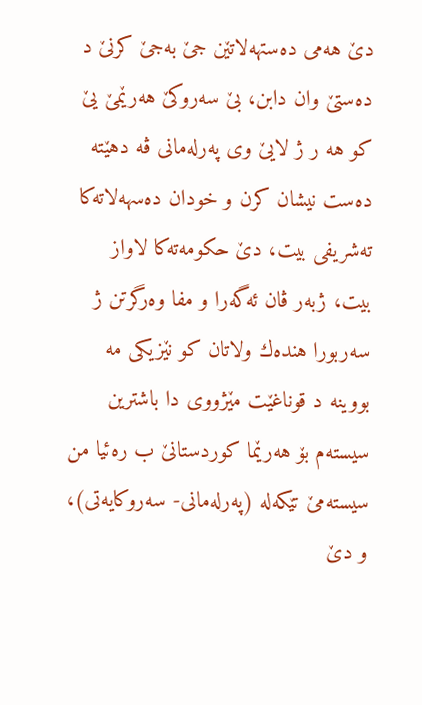دێ‌ هه‌می ده‌ستهه‌لاتێن جێ‌ به‌جێ‌ كرنێ‌ د ده‌ستێ‌ وان دابن، بێ‌ سه‌روكێ‌ هه‌رێمێ‌ یێ‌ كو هه‌ ر ژ لایێ‌ وی په‌رله‌مانی ڤه‌ دهێته‌ ده‌ست نیشان كرن و خودان ده‌سهه‌لاته‌كا ته‌شریفی بیت، دێ‌ حكومه‌ته‌كا لاواز بیت، ژبه‌ر ڤان ئه‌گه‌را و مفا وه‌رگرتن ژ سه‌ربورا هنده‌ك ولاتان كو نێزیكی مه‌ بووینه‌ د قوناغێت مێژووی دا باشترین سیسته‌م بۆ هه‌رێما كوردستانێ‌ ب ره‌ئیا من سیسته‌مێ‌ تێكه‌له‌ (په‌رله‌مانی- سه‌روكایه‌تی)، و دێ‌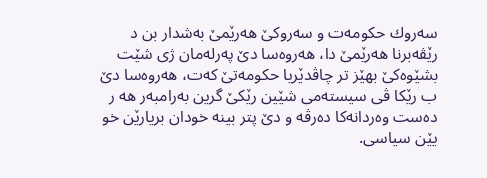سه‌روك حكومه‌ت و سه‌روكێ‌ هه‌رێمێ‌ به‌شدار بن د رێڤه‌برنا هه‌رێمێ‌ دا، هه‌روه‌سا دێ‌ په‌رله‌مان ژی شێت بشێوه‌كێ‌ بهێز تر چاڤدێریا حكومه‌تێ‌ كه‌ت، هه‌روه‌سا دێ‌ ب رێكا ڤی سیسته‌می شێین رێكێ‌ گرین به‌رامبه‌ر هه‌ ر ده‌ست وه‌ردانه‌كا ده‌رڤه‌ و دێ‌ پتر بینه‌ خودان بریارێن خو یێن سیاسی.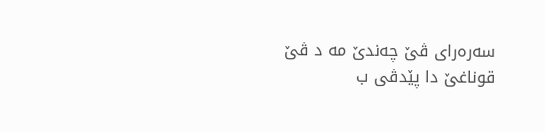سه‌ره‌رای ڤێ‌ چه‌ندێ‌ مه‌ د ڤێ‌ قوناغێ‌ دا پێدڤی ب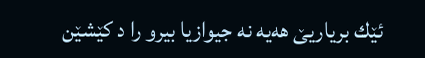ئێك بریاریێ‌ هه‌یه‌ نه‌ جیوازیا بیرو را د كێشێن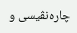چاره‌نڤیسی و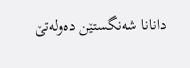دانانا شه‌نگستێن ده‌وله‌تێ‌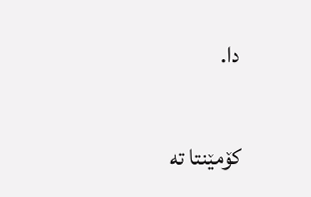دا.

کۆمێنتا تە